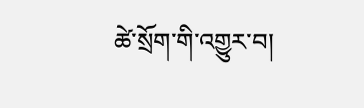ཚེ་སྲོག་གི་འགྱུར་བ།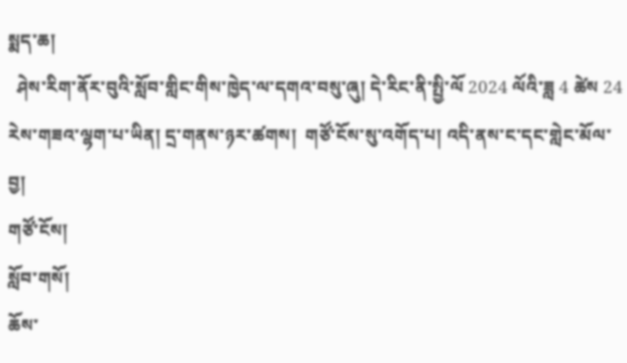སྨད་ཆ།
  ཤེས་རིག་ནོར་བུའི་སློབ་གླིང་གིས་ཁྱེད་ལ་དགའ་བསུ་ཞུ། དེ་རིང་ནི་སྤྱི་ལོ 2024 ལོའི་ཟླ 4 ཚེས 24 རེས་གཟའ་ལྷག་པ་ཡིན། དྲ་གནས་ཉར་ཚགས།  གཙོ་ངོས་སུ་འགོད་པ། འདི་ནས་ང་དང་གླེང་མོལ་བྱ།
གཙོ་ངོས།
སློབ་གསོ།
ཆོས་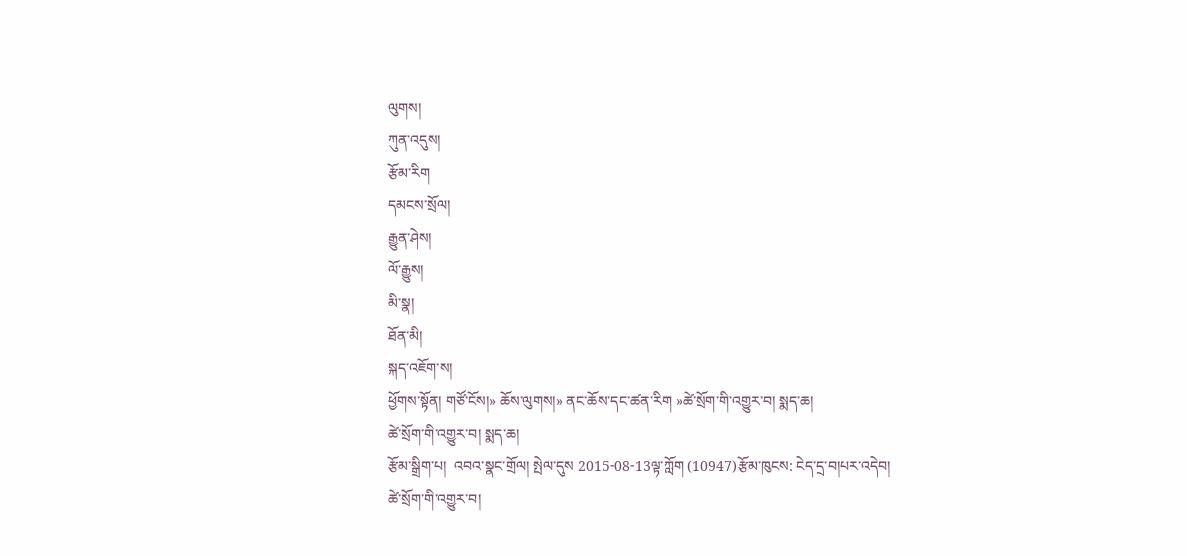ལུགས།
ཀུན་འདུས།
རྩོམ་རིག
དམངས་སྲོལ།
རྒྱུན་ཤེས།
ལོ་རྒྱུས།
མི་སྣ།
ཐོན་མི།
སྐད་འཇོག་ས།
ཕྱོགས་སྟོན། གཙོ་ངོས།» ཆོས་ལུགས།» ནང་ཆོས་དང་ཚན་རིག »ཚེ་སྲོག་གི་འགྱུར་བ། སྨད་ཆ།
ཚེ་སྲོག་གི་འགྱུར་བ། སྨད་ཆ།
རྩོམ་སྒྲིག་པ།  འབའ་སྣང་གྲོལ། སྤེལ་དུས 2015-08-13ལྟ་ཀློག (10947)རྩོམ་ཁུངས: ངེད་དྲ་བ།པར་འདེབ།
ཚེ་སྲོག་གི་འགྱུར་བ།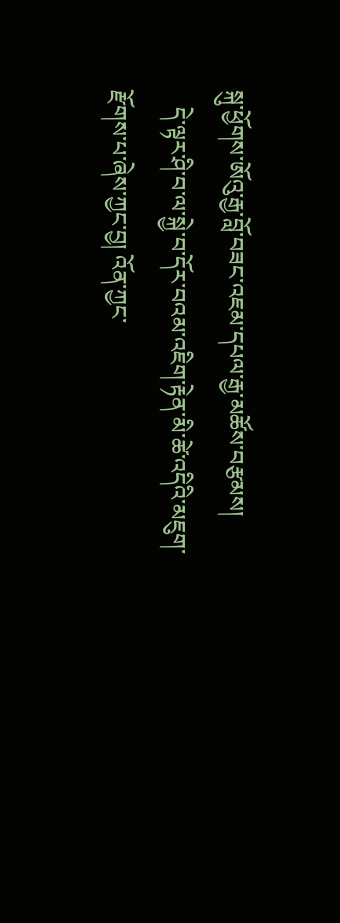སྐུ་ཕྱོགས་ཨོའུ་རྒྱ་བློ་བཟང་འཇམ་དཔལ་རྒྱ་མཚོས་བརྩམས།
   དེ་ལྟར་ཤི་བ་ལ་སྐྱེ་བ་དོར་བའམ་འཇིག་རྟེན་མི་ཚེ་འདིའི་མཇུག་རྫོགས་པ་ཞེས་ཀྱང་བྱ། འོན་ཀྱང་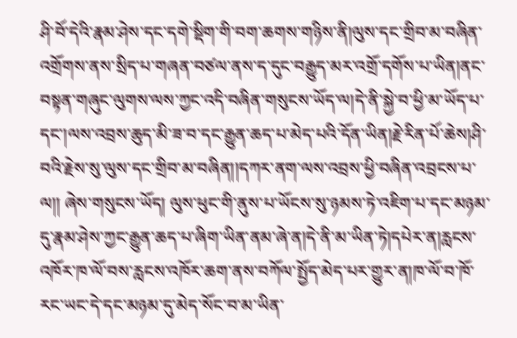ཤི་བོ་དེའི་རྣམ་ཤེས་དང་དགེ་སྡིག་གི་བག་ཆགས་གཉིས་ནི།ལུས་དང་གྲིབ་མ་བཞིན་འགྲོགས་ནས་སྲིད་པ་གཞན་བཙལ་ནས་ད་དུང་བརྒྱུད་མར་འགྲོ་དགོས་པ་ཡིན།ནང་བསྟན་གཞུང་ལུགས་ལས་ཀྱང་འདི་བཞིན་གསུངས་ཡོད་ལ།དེ་ནི་སྐྱེ་བ་ཕྱི་མ་ཡོད་པ་དང་།ལས་འབྲས་ཆུད་མི་ཟ་བ་དང་རྒྱུན་ཆད་པ་མེད་པའི་དོན་ཡིན།རྗེ་རིན་པོ་ཆེས།ཤི་བའི་རྗེས་སུ་ལུས་དང་གྲིབ་མ་བཞིན།།དཀར་ནག་ལས་འབྲས་ཕྱི་བཞིན་འབྲངས་པ་ལ།། ཞེས་གསུངས་ཡོད། ལུས་ཕུང་གི་ནུས་པ་ཡོངས་སུ་ཉམས་ཏེ་འཇིག་པ་དང་མཉམ་དུ་རྣམ་ཤེས་ཀྱང་རྒྱུན་ཆད་པ་ཞིག་ཡིན་ནམ་ཞེ་ན།དེ་ནི་མ་ཡིན་ཏེ།དཔེར་ན།རླངས་འཁོར་ཁ་ལོ་བས་རླངས་འཁོར་ཆག་ནས་བཀོལ་སྤྱོད་མེད་པར་གྱུར་ན།ཁ་ལོ་བ་ཁོ་རང་ཡང་དེ་དང་མཉམ་དུ་མེད་སོང་བ་མ་ཡིན་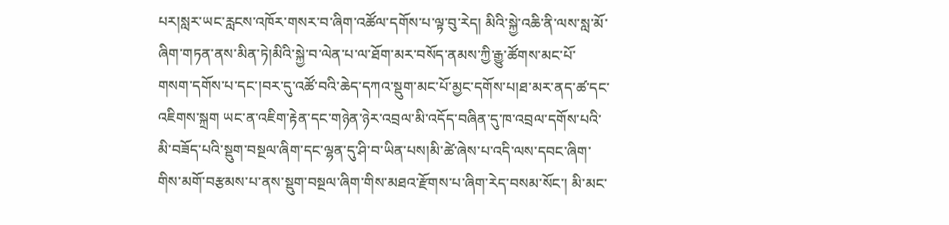པར།སླར་ཡང་རླངས་འཁོར་གསར་བ་ཞིག་འཚོལ་དགོས་པ་ལྟ་བུ་རེད། མིའི་སྐྱེ་འཆི་ནི་ལས་སླ་མོ་ཞིག་གཏན་ནས་མིན་ཏེ།མིའི་སྐྱེ་བ་ལེན་པ་ལ་ཐོག་མར་བསོད་ནམས་ཀྱི་རྒྱུ་ཚོགས་མང་པོ་གསག་དགོས་པ་དང་།བར་དུ་འཚོ་བའི་ཆེད་དཀའ་སྡུག་མང་པོ་མྱང་དགོས་པ།ཐ་མར་ནད་ཚ་དང་འཇིགས་སྐྲག ཡང་ན་འཇིག་རྟེན་དང་གཉེན་ཉེར་འབྲལ་མི་འདོད་བཞིན་དུ་ཁ་འབྲལ་དགོས་པའི་མི་བཟོད་པའི་སྡུག་བསྔལ་ཞིག་དང་ལྷན་དུ་ཤི་བ་ཡིན་པས།མི་ཚེ་ཞེས་པ་འདི་ལས་དབང་ཞིག་གིས་མགོ་བརྩམས་པ་ནས་སྡུག་བསྔལ་ཞིག་གིས་མཐའ་རྫོགས་པ་ཞིག་རེད་བསམ་སོང་། མི་མང་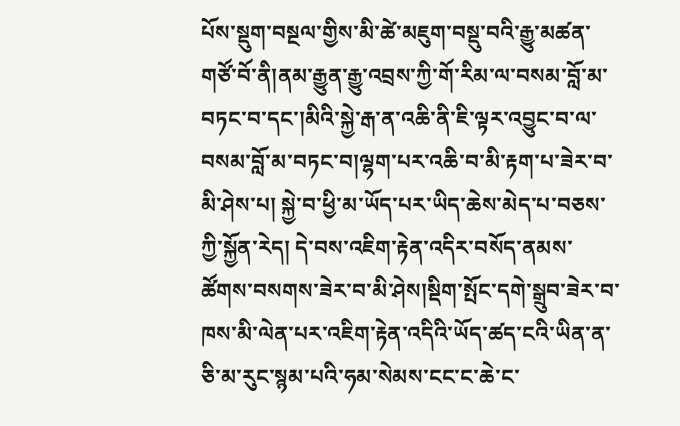པོས་སྡུག་བསྔལ་གྱིས་མི་ཚེ་མཇུག་བསྡུ་བའི་རྒྱུ་མཚན་གཙོ་བོ་ནི།ནམ་རྒྱུན་རྒྱུ་འབྲས་ཀྱི་གོ་རིམ་ལ་བསམ་བློ་མ་བཏང་བ་དང་།མིའི་སྐྱེ་རྒ་ན་འཆི་ནི་ཇི་ལྟར་འབྱུང་བ་ལ་བསམ་བློ་མ་བཏང་བ།ལྷག་པར་འཆི་བ་མི་རྟག་པ་ཟེར་བ་མི་ཤེས་པ། སྐྱེ་བ་ཕྱི་མ་ཡོད་པར་ཡིད་ཆེས་མེད་པ་བཅས་ཀྱི་སྐྱོན་རེད། དེ་བས་འཇིག་རྟེན་འདིར་བསོད་ནམས་ཚོགས་བསགས་ཟེར་བ་མི་ཤེས།སྡིག་སྤོང་དགེ་སྒྲུབ་ཟེར་བ་ཁས་མི་ལེན་པར་འཇིག་རྟེན་འདིའི་ཡོད་ཚད་ངའི་ཡིན་ན་ཅི་མ་རུང་སྙམ་པའི་ཧམ་སེམས་ངང་ང་ཆེ་ང་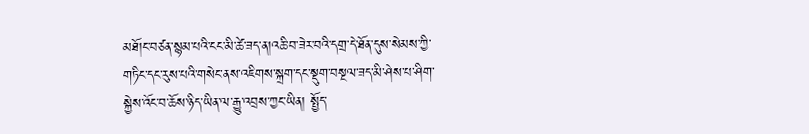མཐོ།ང་བཙན་སྙམ་པའི་ངང་མི་ཚེ་ཟད་ན།འཆི་བ་ཟེར་བའི་དགྲ་དེ་ཐོན་དུས་སེམས་ཀྱི་གཏིང་དང་རུས་པའི་གསེང་ནས་འཇིགས་སྐྲག་དང་སྡུག་བསྔལ་ཟད་མི་ཤེས་པ་ཤིག་སྐྱེས་འོང་བ་ཆོས་ཉིད་ཡིན་ལ་རྒྱུ་འབྲས་ཀྱང་ཡིན། སྤྱོད་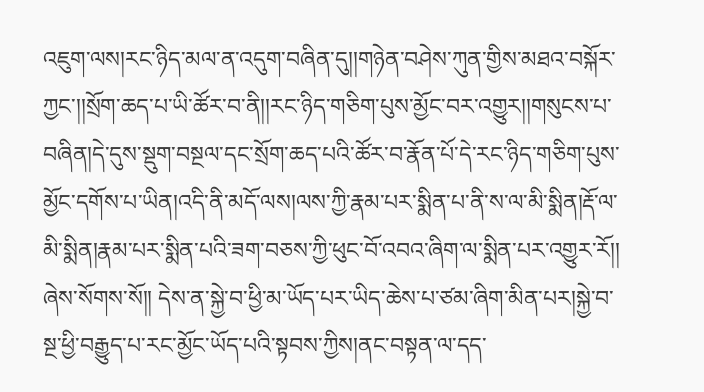འཇུག་ལས།རང་ཉིད་མལ་ན་འདུག་བཞིན་དུ།།གཉེན་བཤེས་ཀུན་གྱིས་མཐའ་བསྐོར་ཀྱང་།།སྲོག་ཆད་པ་ཡི་ཚོར་བ་ནི།།རང་ཉིད་གཅིག་པུས་མྱོང་བར་འགྱུར།།གསུངས་པ་བཞིན།དེ་དུས་སྡུག་བསྔལ་དང་སྲོག་ཆད་པའི་ཚོར་བ་རྣོན་པོ་དེ་རང་ཉིད་གཅིག་པུས་མྱོང་དགོས་པ་ཡིན།འདི་ནི་མདོ་ལས།ལས་ཀྱི་རྣམ་པར་སྨིན་པ་ནི་ས་ལ་མི་སྨིན།རྡོ་ལ་མི་སྨིན།རྣམ་པར་སྨིན་པའི་ཟག་བཅས་ཀྱི་ཕུང་བོ་འབའ་ཞིག་ལ་སྨིན་པར་འགྱུར་རོ།། ཞེས་སོགས་སོ།། དེས་ན་སྐྱེ་བ་ཕྱི་མ་ཡོད་པར་ཡིད་ཆེས་པ་ཙམ་ཞིག་མིན་པར།སྐྱེ་བ་སྔ་ཕྱི་བརྒྱུད་པ་རང་མྱོང་ཡོད་པའི་སྟབས་ཀྱིས།ནང་བསྟན་ལ་དད་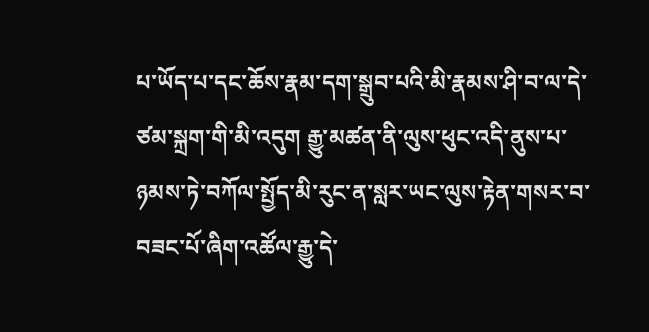པ་ཡོད་པ་དང་ཆོས་རྣམ་དག་སྒྲུབ་པའི་མི་རྣམས་ཤི་བ་ལ་དེ་ཙམ་སྐྲག་གི་མི་འདུག རྒྱུ་མཚན་ནི་ལུས་ཕུང་འདི་ནུས་པ་ཉམས་ཏེ་བཀོལ་སྤྱོད་མི་རུང་ན་སླར་ཡང་ལུས་རྟེན་གསར་བ་བཟང་པོ་ཞིག་འཚོལ་རྒྱུ་དེ་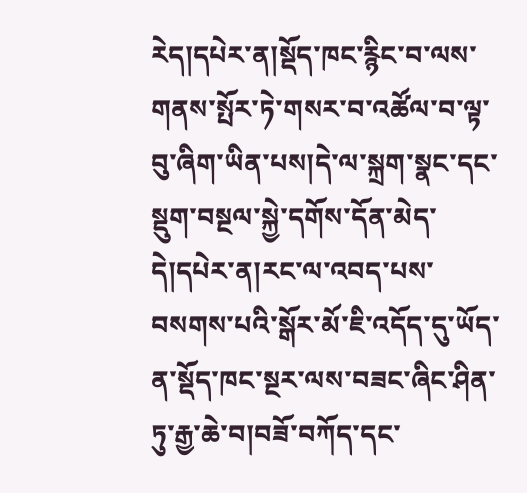རེད།དཔེར་ན།སྡོད་ཁང་རྙིང་བ་ལས་གནས་སྤོར་ཏེ་གསར་བ་འཚོལ་བ་ལྟ་བུ་ཞིག་ཡིན་པས།དེ་ལ་སྐྲག་སྣང་དང་སྡུག་བསྔལ་སྐྱེ་དགོས་དོན་མེད་དེ།དཔེར་ན།རང་ལ་འབད་པས་བསགས་པའི་སྒོར་མོ་ཇི་འདོད་དུ་ཡོད་ན་སྡོད་ཁང་སྔར་ལས་བཟང་ཞིང་ཤིན་ཏུ་རྒྱ་ཆེ་བ།བཟོ་བཀོད་དང་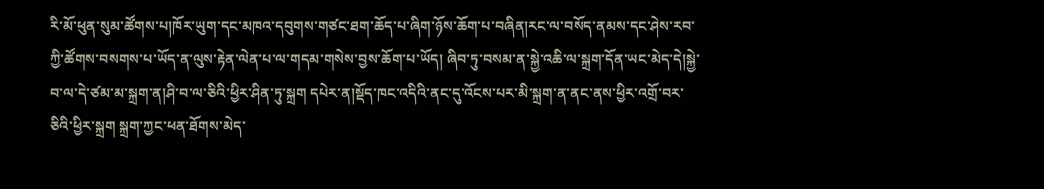རི་མོ་ཕུན་སུམ་ཚོགས་པ།ཁོར་ཡུག་དང་མཁའ་དབུགས་གཙང་ཐག་ཆོད་པ་ཞིག་ཉོས་ཆོག་པ་བཞིན།རང་ལ་བསོད་ནམས་དང་ཤེས་རབ་ཀྱི་ཚོགས་བསགས་པ་ཡོད་ན་ལུས་རྟེན་ལེན་པ་ལ་གདམ་གསེས་བྱས་ཆོག་པ་ཡོད། ཞིབ་ཏུ་བསམ་ན་སྐྱེ་འཆི་ལ་སྐྲག་དོན་ཡང་མེད་དེ།སྐྱེ་བ་ལ་དེ་ཙམ་མ་སྐྲག་ན།ཤི་བ་ལ་ཅིའི་ཕྱིར་ཤིན་ཏུ་སྐྲག དཔེར་ན།སྡོད་ཁང་འདིའི་ནང་དུ་འོངས་པར་མི་སྐྲག་ན་ནང་ནས་ཕྱིར་འགྲོ་བར་ཅིའི་ཕྱིར་སྐྲག སྐྲག་ཀྱང་ཕན་ཐོགས་མེད་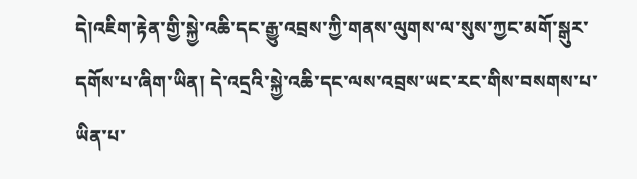དེ།འཇིག་རྟེན་གྱི་སྐྱེ་འཆི་དང་རྒྱུ་འབྲས་ཀྱི་གནས་ལུགས་ལ་སུས་ཀྱང་མགོ་སྒུར་དགོས་པ་ཞིག་ཡིན། དེ་འདྲའི་སྐྱེ་འཆི་དང་ལས་འབྲས་ཡང་རང་གིས་བསགས་པ་ཡིན་པ་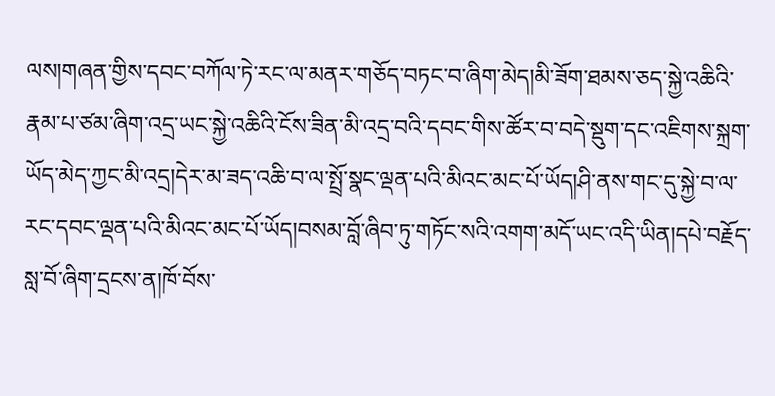ལས།གཞན་གྱིས་དབང་བཀོལ་ཏེ་རང་ལ་མནར་གཅོད་བཏང་བ་ཞིག་མེད།མི་ཟོག་ཐམས་ཅད་སྐྱེ་འཆིའི་རྣམ་པ་ཙམ་ཞིག་འདྲ་ཡང་སྐྱེ་འཆིའི་ངོས་ཟིན་མི་འདྲ་བའི་དབང་གིས་ཚོར་བ་བདེ་སྡུག་དང་འཇིགས་སྐྲག་ཡོད་མེད་ཀྱང་མི་འདྲ།དེར་མ་ཟད་འཆི་བ་ལ་སྤྲོ་སྣང་ལྡན་པའི་མིའང་མང་པོ་ཡོད།ཤི་ནས་གང་དུ་སྐྱེ་བ་ལ་རང་དབང་ལྡན་པའི་མིའང་མང་པོ་ཡོད།བསམ་བློ་ཞིབ་ཏུ་གཏོང་སའི་འགག་མདོ་ཡང་འདི་ཡིན།དཔེ་བརྗོད་སླ་བོ་ཞིག་དྲངས་ན།ཁོ་བོས་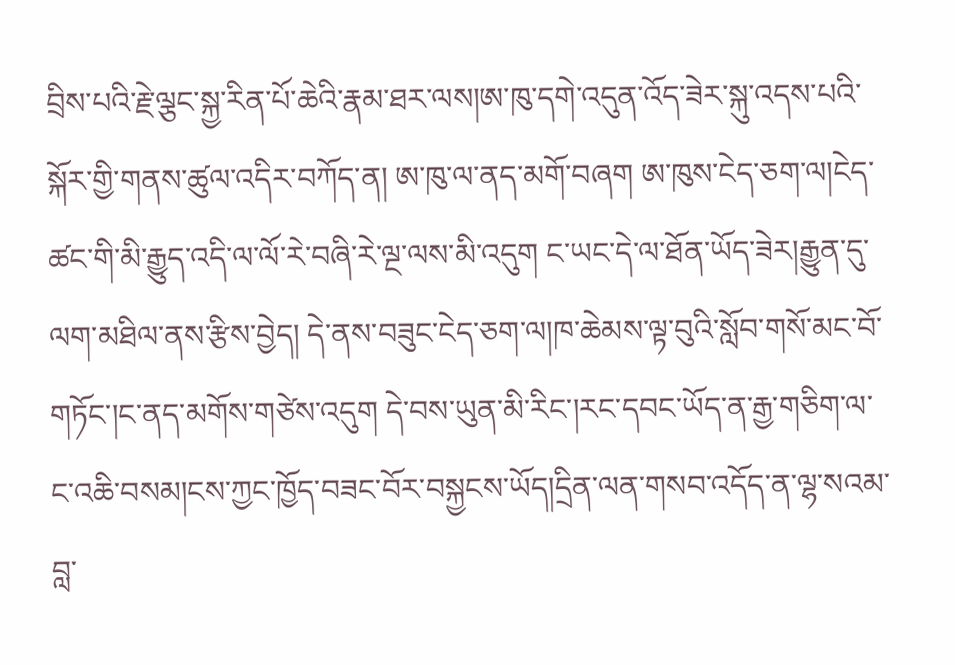བྲིས་པའི་རྗེ་ལྕང་སྐྱ་རིན་པོ་ཆེའི་རྣམ་ཐར་ལས།ཨ་ཁུ་དགེ་འདུན་འོད་ཟེར་སྐུ་འདས་པའི་སྐོར་གྱི་གནས་ཚུལ་འདིར་བཀོད་ན། ཨ་ཁུ་ལ་ནད་མགོ་བཞག ཨ་ཁུས་ངེད་ཅག་ལ།ངེད་ཚང་གི་མི་རྒྱུད་འདི་ལ་ལོ་རེ་བཞི་རེ་ལྔ་ལས་མི་འདུག ང་ཡང་དེ་ལ་ཐོན་ཡོད་ཟེར།རྒྱུན་དུ་ལག་མཐིལ་ནས་རྩིས་བྱེད། དེ་ནས་བཟུང་ངེད་ཅག་ལ།ཁ་ཆེམས་ལྟ་བུའི་སློབ་གསོ་མང་བོ་གཏོང་།ང་ནད་མགོས་གཙེས་འདུག དེ་བས་ཡུན་མི་རིང་།རང་དབང་ཡོད་ན་རྒྱ་གཅིག་ལ་ང་འཆི་བསམ།ངས་ཀྱང་ཁྱོད་བཟང་བོར་བསྐྱངས་ཡོད།དྲིན་ལན་གསབ་འདོད་ན་ལྷ་སའམ་བླ་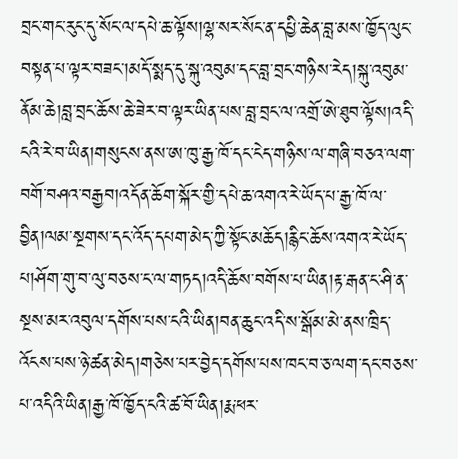བྲང་གང་རུང་དུ་སོང་ལ་དཔེ་ཆ་ལྟོས།ལྷ་སར་སོང་ན་དཔྱི་ཆེན་བླ་མས་ཁྱོད་ལུང་བསྟན་པ་ལྟར་བཟང་།མདོ་སྨད་དུ་སྐུ་འབུམ་དང་བླ་བྲང་གཉིས་རེད།སྐུ་འབུམ་ནོམ་ཆེ།བླ་བྲང་ཆོས་ཆེ་ཟེར་བ་ལྟར་ཡིན་པས་བླ་བྲང་ལ་འགྲོ་ཨེ་ཐུབ་ལྟོས།འདི་ངའི་རེ་བ་ཡིན།གསུངས་ནས་ཨ་ཁུ་རྒྱ་ཁོ་དང་ངེད་གཉིས་ལ་གཞི་བཅའ་ལག་བགོ་བཤའ་བརྒྱབ།འདོན་ཆོག་སྐོར་གྱི་དཔེ་ཆ་འགའ་རེ་ཡོད་པ་རྒྱ་ཁོ་ལ་བྱིན།ལམ་སྔགས་དང་འོད་དཔག་མེད་ཀྱི་སྟོང་མཆོད།རྙིང་ཆོས་འགའ་རེ་ཡོད་པ།ཤོག་གུ་བ་ལུ་བཅས་ང་ལ་གཏད།འདི་ཆོས་བགོས་པ་ཡིན།རྟ་རྒན་ང་ཤི་ན་སྔས་མར་འབུལ་དགོས་པས་ངའི་ཡིན།བན་ཆུང་འདི་ས་སྒོམ་མེ་ནས་ཁྲིད་འོངས་པས་ཉེ་ཚན་མེད།གཅེས་པར་བྱེད་དགོས་པས་ཁང་བ་ཅ་ལག་དང་བཅས་པ་འདིའི་ཡིན།རྒྱ་ཁོ་ཁྱོད་ངའི་ཚ་བོ་ཡིན།རྨ་ཕར་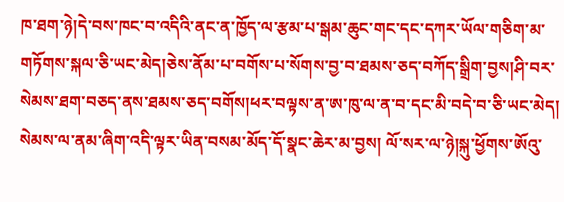ཁ་ཐག་ཉེ།དེ་བས་ཁང་བ་འདིའི་ནང་ན་ཁྱོད་ལ་རྩམ་པ་སྒམ་ཆུང་གང་དང་དཀར་ཡོལ་གཅིག་མ་གཏོགས་སྐལ་ཅི་ཡང་མེད།ཅེས་ནོམ་པ་བགོས་པ་སོགས་བྱ་བ་ཐམས་ཅད་བཀོད་སྒྲིག་བྱས།ཤི་བར་སེམས་ཐག་བཅད་ནས་ཐམས་ཅད་བགོས།ཕར་བལྟས་ན་ཨ་ཁུ་ལ་ན་བ་དང་མི་བདེ་བ་ཅི་ཡང་མེད། སེམས་ལ་ནམ་ཞིག་འདི་ལྟར་ཡིན་བསམ་མོད་དོ་སྣང་ཆེར་མ་བྱས། ལོ་སར་ལ་ཉེ།སྐུ་ཕྱོགས་ཨོའུ་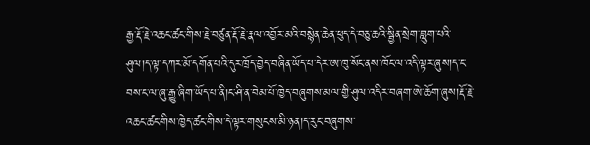རྒྱ་རྡོ་རྗེ་འཆང་ཚང་གིས་རྗེ་བཙུན་རྡོ་རྗེ་རྣལ་འབྱོར་མའི་བསྙེན་ཆེན་ཕུད་དེ་བཅུ་ཆའི་སྦྱིན་སྲེག་བླུག་པའི་ཤུལ།ད་ལྟ་དཀར་མོ་དགོན་པའི་དུར་ཁྲོད་བྱེད་བཞིན་ཡོད་པ་དེར་ཨ་ཁུ་སོང་ནས་ཁོང་ལ་འདི་ལྟར་ཞུས།ད་ང་བས་ང་ལ་ཞུ་རྒྱུ་ཞིག་ཡོད་པ་ནི།ང་ཤི་ན་བེམ་པོ་ཁྱེད་བཞུགས་མལ་གྱི་ཤུལ་འདིར་བཞག་ཨེ་ཆོག་ཞུས།རྡོ་རྗེ་འཆང་ཚང་གིས་ཁྱེད་ཚང་གིས་དེ་ལྟར་གསུངས་མི་ཉན།ད་རུང་བཞུགས་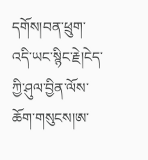དགོས།བན་ཕྲུག་འདི་ཡང་སྙིང་རྗེ།ངེད་ཀྱི་ཤུལ་བྱིན་ལོས་ཆོག་གསུངས།ཨ་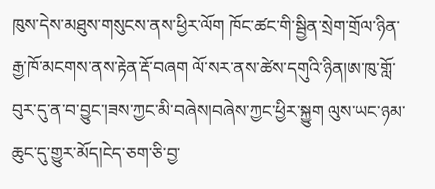ཁུས་དེས་མཐུས་གསུངས་ནས་ཕྱིར་ལོག ཁོང་ཚང་གི་སྦྱིན་སྲེག་གྲོལ་ཉིན་རྒྱ་ཁོ་མངགས་ནས་རྟེན་རྡོ་བཞག ལོ་སར་ནས་ཚེས་དགུའི་ཉིན།ཨ་ཁུ་གློ་བུར་དུ་ན་བ་བྱུང་།ཟས་ཀྱང་མི་བཞེས།བཞེས་ཀྱང་ཕྱིར་སྐྱུག ལུས་ཡང་ཉམ་ཆུང་དུ་གྱུར་མོད།ངེད་ཅག་ཅི་བྱ་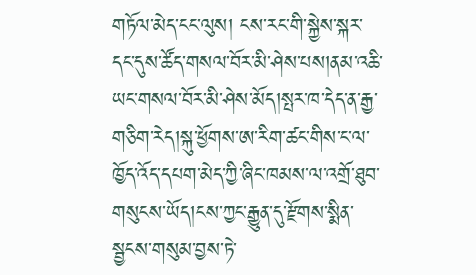གཏོལ་མེད་ངང་ལུས། ངས་རང་གི་སྐྱེས་སྐར་དང་དུས་ཚོད་གསལ་བོར་མི་ཤེས་པས།ནམ་འཆི་ཡང་གསལ་བོར་མི་ཤེས་མོད།སྤར་ཁ་དེད་ན་རྒྱ་གཅིག་རེད།སྐུ་ཕྱོགས་ཨ་རིག་ཚང་གིས་ང་ལ་ཁྱོད་འོད་དཔག་མེད་ཀྱི་ཞིང་ཁམས་ལ་འགྲོ་ཐུབ་གསུངས་ཡོད།ངས་ཀྱང་རྒྱུན་དུ་རྫོགས་སྨིན་སྦྱངས་གསུམ་བྱས་ཏེ་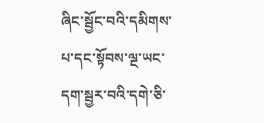ཞིང་སྦྱོང་བའི་དམིགས་པ་དང་སྟོབས་ལྔ་ཡང་དག་སྦྱར་བའི་དགེ་ཅི་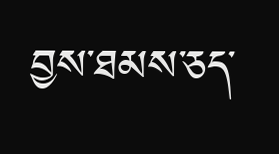བྱས་ཐམས་ཅད་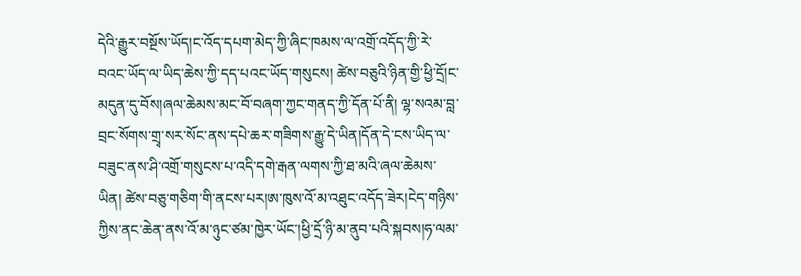དེའི་རྒྱུར་བསྔོས་ཡོད།ང་འོད་དཔག་མེད་ཀྱི་ཞིང་ཁམས་ལ་འགྲོ་འདོད་ཀྱི་རེ་བའང་ཡོད་ལ་ཡིད་ཆེས་ཀྱི་དད་པའང་ཡོད་གསུངས། ཚེས་བཅུའི་ཉིན་གྱི་ཕྱི་དྲོ།ང་མདུན་དུ་བོས།ཞལ་ཆེམས་མང་བོ་བཞག་ཀྱང་གནད་ཀྱི་དོན་པོ་ནི། ལྷ་སའམ་བླ་བྲང་སོགས་གྲྭ་སར་སོང་ནས་དཔེ་ཆར་གཟིགས་རྒྱུ་དེ་ཡིན།དོན་དེ་ངས་ཡིད་ལ་བཟུང་ནས་ཤི་འགྲོ་གསུངས་པ་འདི་དགེ་རྒན་ལགས་ཀྱི་ཐ་མའི་ཞལ་ཆེམས་ཡིན། ཚེས་བཅུ་གཅིག་གི་ནངས་པར།ཨ་ཁུས་འོ་མ་འཐུང་འདོད་ཟེར།ངེད་གཉིས་ཀྱིས་ནང་ཆེན་ནས་འོ་མ་ཉུང་ཙམ་ཁྱེར་ཡོང་།ཕྱི་དྲོ་ཉི་མ་ནུབ་པའི་སྐབས།ཧ་ལམ་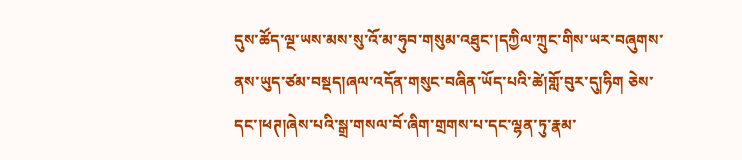དུས་ཚོད་ལྔ་ཡས་མས་སུ་འོ་མ་ཧུབ་གསུམ་འཐུང་།དཀྱིལ་ཀྲུང་གིས་ཡར་བཞུགས་ནས་ཡུད་ཙམ་བསྡད།ཞལ་འདོན་གསུང་བཞིན་ཡོད་པའི་ཚེ།གློ་བུར་དུ།ཧིག ཅེས་དང་།ཕཊ།ཞེས་པའི་སྒྲ་གསལ་བོ་ཞིག་གྲགས་པ་དང་ལྷན་ཏུ་རྣམ་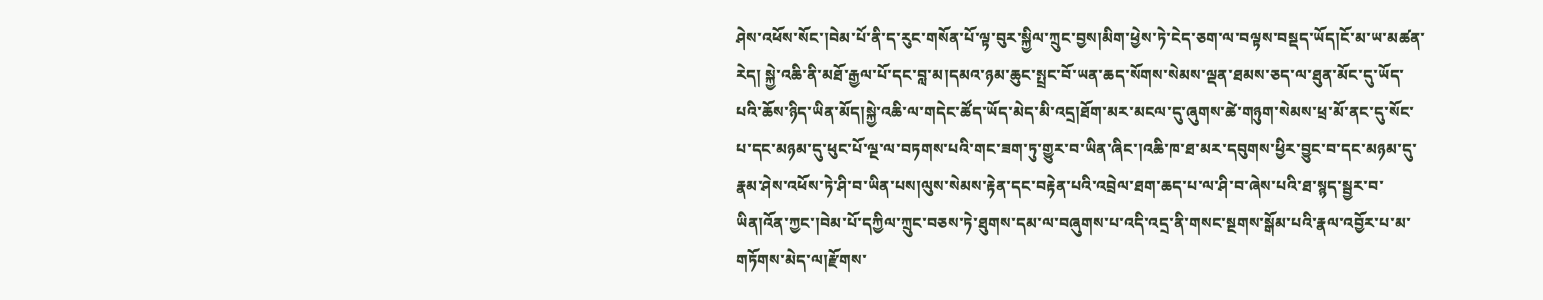ཤེས་འཕོས་སོང་།བེམ་པོ་ནི་ད་རུང་གསོན་པོ་ལྟ་བུར་སྐྱིལ་ཀྲུང་བྱས།མིག་ཕྱེས་ཏེ་ངེད་ཅག་ལ་བལྟས་བསྡད་ཡོད།ངོ་མ་ཡ་མཚན་རེད། སྐྱེ་འཆི་ནི་མཐོ་རྒྱལ་པོ་དང་བླ་མ།དམའ་ཉམ་ཆུང་སྤྲང་བོ་ཡན་ཆད་སོགས་སེམས་ལྡན་ཐམས་ཅད་ལ་ཐུན་མོང་དུ་ཡོད་པའི་ཆོས་ཉིད་ཡིན་མོད།སྐྱེ་འཆི་ལ་གདེང་ཚོད་ཡོད་མེད་མི་འདྲ།ཐོག་མར་མངལ་དུ་ཞུགས་ཚེ་གཉུག་སེམས་ཕྲ་མོ་ནང་དུ་སོང་པ་དང་མཉམ་དུ་ཕུང་པོ་ལྔ་ལ་བཏགས་པའི་གང་ཟག་ཏུ་གྱུར་བ་ཡིན་ཞིང་།འཆི་ཁ་ཐ་མར་དབུགས་ཕྱིར་བྱུང་བ་དང་མཉམ་དུ་རྣམ་ཤེས་འཕོས་ཏེ་ཤི་བ་ཡིན་པས།ལུས་སེམས་རྟེན་དང་བརྟེན་པའི་འབྲེལ་ཐག་ཆད་པ་ལ་ཤི་བ་ཞེས་པའི་ཐ་སྙད་སྦྱར་བ་ཡིན།འོན་ཀྱང་།བེམ་པོ་དཀྱིལ་ཀྲུང་བཅས་ཏེ་ཐུགས་དམ་ལ་བཞུགས་པ་འདི་འདྲ་ནི་གསང་སྔགས་སྒོམ་པའི་རྣལ་འབྱོར་པ་མ་གཏོགས་མེད་ལ།རྫོགས་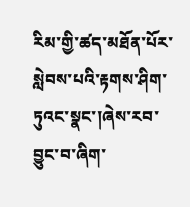རིམ་གྱི་ཚད་མཐོན་པོར་སླེབས་པའི་རྟགས་ཤིག་ཏུའང་སྣང་།ཞེས་རབ་བྱུང་བ་ཞིག་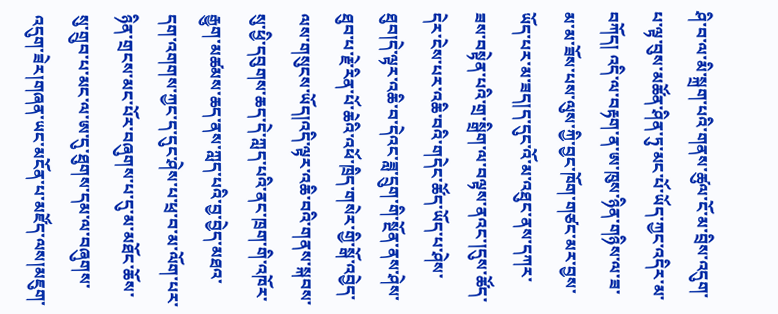ཤི་བ་ལ་མི་སྐྲག་པའི་གནས་ཚུལ་ངོ་མ་བྲིས་འདུག་པ་ལྟ་བུས་མཚོན་ཤིན་ཏུ་མང་པོ་ཡོད་ཀྱང་འདིར་མ་བཀོད། འདི་ལ་བརྟག་ན་ཨ་ཁུས་ཉིན་གཉིས་ལ་ཟ་མ་མ་ཟོས་པས་ལུས་ཀྱི་བྱང་ཁོག་གཙང་མར་བྱས་ཡོད་པར་མ་ཟད།ད་དུང་འོ་མ་འཐུང་ནས་དཀར་ཟས་བསྟེན་པའི་གྲ་སྒྲིག་ལ་བལྟས་ནའང་།དུས་ཚོད་དེར་ངེས་པར་འཆི་བའི་གདེང་ཚོད་ཡོད་པ་ཤེས་ཐུབ།དེ་ལྟར་འཆི་བ་དེའང་ཟླ་དྲུག་གི་སྔོན་ནས་ཤེས་ཐུབ་པ་རྗེ་རིན་པོ་ཆེའི་འཕོ་ཁྲིད་གསེར་གྱི་སྒོ་འབྱེད་ལས་གསུངས་ཡོད།འདི་ལྟར་འཆི་བའི་གནས་སྐབས་སུ་ཕྱི་དབུགས་ཆད་དེ་ཀླད་པའི་ནང་ཁྲག་གི་འཁོར་རྒྱུག་མཚམས་ཆད་ནས་ཀླད་པའི་བྱ་བྱེད་མཐའ་དག་འགགས་ཀྱང་ད་དུང་ཤེས་པ་ཕྲ་བ་མ་ལོག་པར་ཉིན་གྲངས་མང་པོར་བཞུགས་པ་དུ་མ་མཐོང་ཆོས་སུ་གྲུབ་པ་མང་ལ་ཨ་དུ་ཐུགས་དམ་ལ་བཞུགས་འདུག་ཟེར།གཞན་ཡང་མངོན་པ་མཛོད་ལས།མཇུག་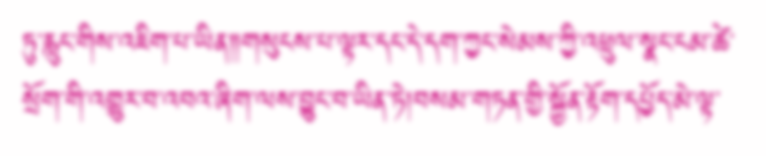ཏུ་རླུང་གིས་འཇིག་པ་ཡིན༎གསུངས་པ་ལྟར་དང་དེ་དག་ཀྱང་སེམས་ཀྱི་འཕྲུལ་སྣང་ངམ་ཚེ་སྲོག་གི་འགྱུར་བ་འབའ་ཞིག་ལས་བྱུང་བ་ཡིན་ཏེ།བསམ་གཏན་གྱི་སྐྱོན་རྟོག་དཔྱོད་མེ་ལྟ་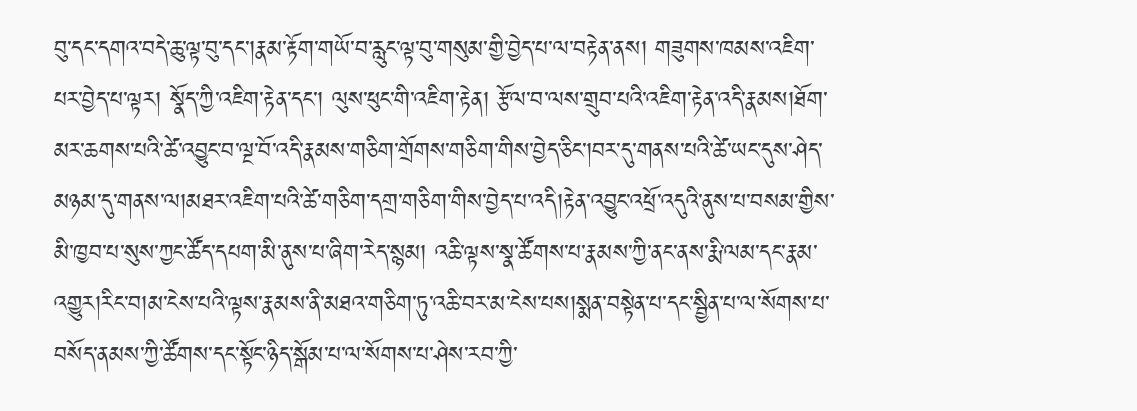བུ་དང་དགའ་བདེ་ཆུ་ལྟ་བུ་དང་།རྣམ་རྟོག་གཡོ་བ་རླུང་ལྟ་བུ་གསུམ་གྱི་བྱེད་པ་ལ་བརྟེན་ནས། གཟུགས་ཁམས་འཇིག་པར་བྱེད་པ་ལྟར། སྣོད་ཀྱི་འཇིག་རྟེན་དང་། ལུས་ཕུང་གི་འཇིག་རྟེན། རྩོལ་བ་ལས་གྲུབ་པའི་འཇིག་རྟེན་འདི་རྣམས།ཐོག་མར་ཆགས་པའི་ཚེ་འབྱུང་བ་ལྔ་བོ་འདི་རྣམས་གཅིག་གྲོགས་གཅིག་གིས་བྱེད་ཅིང་།བར་དུ་གནས་པའི་ཚེ་ཡང་དུས་ཤེད་མཉམ་དུ་གནས་ལ།མཐར་འཇིག་པའི་ཚེ་གཅིག་དགྲ་གཅིག་གིས་བྱེད་པ་འདི།རྟེན་འབྱུང་འཕྲོ་འདུའི་ནུས་པ་བསམ་གྱིས་མི་ཁྱབ་པ་སུས་ཀྱང་ཚོད་དཔག་མི་ནུས་པ་ཞིག་རེད་སྙམ། འཆི་ལྟས་སྣ་ཚོགས་པ་རྣམས་ཀྱི་ནང་ནས་རྨི་ལམ་དང་རྣམ་འགྱུར།རིང་བ།མ་ངེས་པའི་ལྟས་རྣམས་ནི་མཐའ་གཅིག་ཏུ་འཆི་བར་མ་ངེས་པས།སྨན་བསྟེན་པ་དང་སྦྱིན་པ་ལ་སོགས་པ་བསོད་ནམས་ཀྱི་ཚོགས་དང་སྟོང་ཉིད་སྒོམ་པ་ལ་སོགས་པ་ཤེས་རབ་ཀྱི་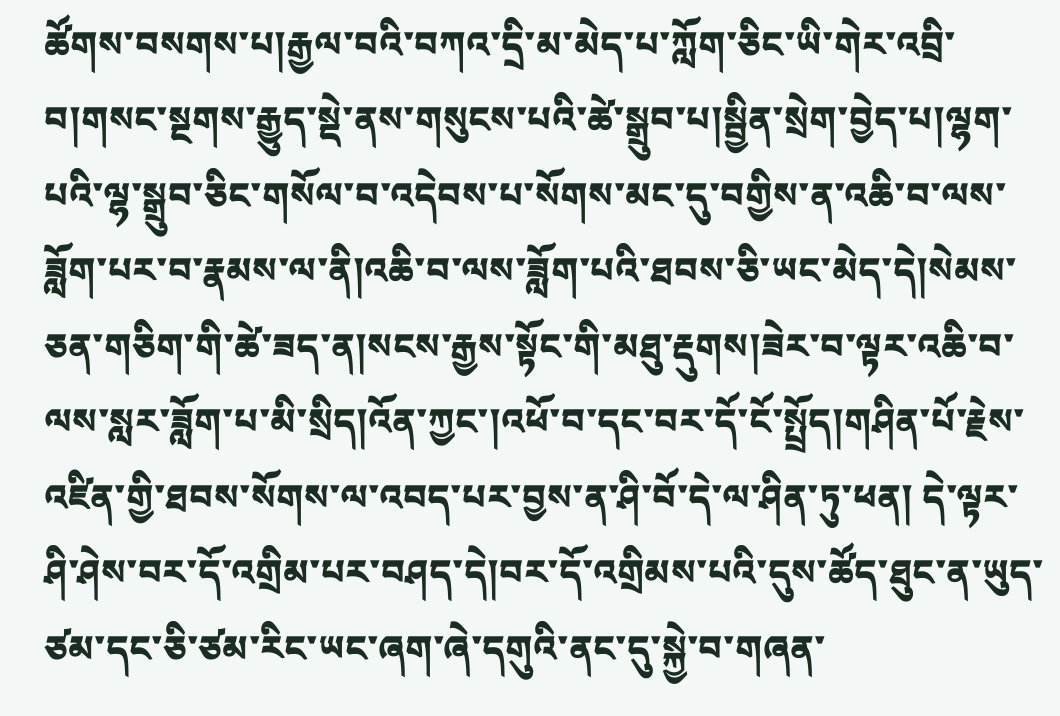ཚོགས་བསགས་པ།རྒྱལ་བའི་བཀའ་དྲི་མ་མེད་པ་ཀློག་ཅིང་ཡི་གེར་འབྲི་བ།གསང་སྔགས་རྒྱུད་སྡེ་ནས་གསུངས་པའི་ཚེ་སྒྲུབ་པ།སྦྱིན་སྲེག་བྱེད་པ།ལྷག་པའི་ལྷ་སྒྲུབ་ཅིང་གསོལ་བ་འདེབས་པ་སོགས་མང་དུ་བགྱིས་ན་འཆི་བ་ལས་ཟློག་པར་བ་རྣམས་ལ་ནི།འཆི་བ་ལས་ཟློག་པའི་ཐབས་ཅི་ཡང་མེད་དེ།སེམས་ཅན་གཅིག་གི་ཚེ་ཟད་ན།སངས་རྒྱས་སྟོང་གི་མཐུ་རྡུགས།ཟེར་བ་ལྟར་འཆི་བ་ལས་སླར་ཟློག་པ་མི་སྲིད།འོན་ཀྱང་།འཕོ་བ་དང་བར་དོ་ངོ་སྤྲོད།གཤིན་པོ་རྗེས་འཛིན་གྱི་ཐབས་སོགས་ལ་འབད་པར་བྱས་ན་ཤི་བོ་དེ་ལ་ཤིན་ཏུ་ཕན། དེ་ལྟར་ཤི་ཤེས་བར་དོ་འགྲིམ་པར་བཤད་དེ།བར་དོ་འགྲིམས་པའི་དུས་ཚོད་ཐུང་ན་ཡུད་ཙམ་དང་ཅི་ཙམ་རིང་ཡང་ཞག་ཞེ་དགུའི་ནང་དུ་སྐྱེ་བ་གཞན་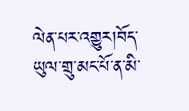ལེན་པར་འགྱུར།བོད་ཡུལ་གྲུ་མང་པོ་ན་མི་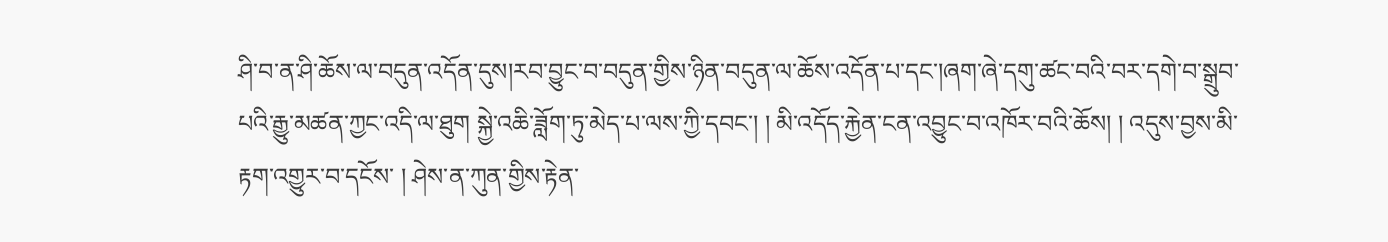ཤི་བ་ན་ཤི་ཆོས་ལ་བདུན་འདོན་དུས།རབ་བྱུང་བ་བདུན་གྱིས་ཉིན་བདུན་ལ་ཆོས་འདོན་པ་དང་།ཞག་ཞེ་དགུ་ཚང་བའི་བར་དགེ་བ་སྒྲུབ་པའི་རྒྱུ་མཚན་ཀྱང་འདི་ལ་ཐུག སྐྱེ་འཆི་ཟློག་ཏུ་མེད་པ་ལས་ཀྱི་དབང་། ། མི་འདོད་རྐྱེན་ངན་འབྱུང་བ་འཁོར་བའི་ཆོས། ། འདུས་བྱས་མི་རྟག་འགྱུར་བ་དངོས་ ། ཤེས་ན་ཀུན་གྱིས་རྟེན་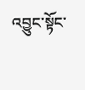འབྱུང་སྟོང་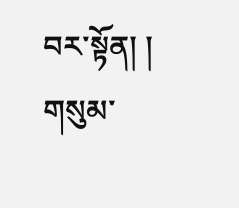བར་སྟོན། །
གསུམ་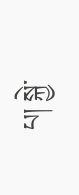པ། སྐྱེ་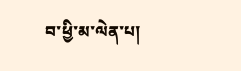བ་ཕྱི་མ་ལེན་པ།